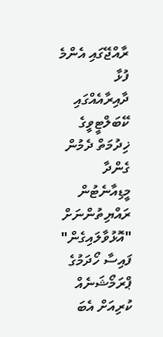ރާއްޖޭގައި އެންމެ ފުޅާ ދާއިރާއެއްގައި ކޭބަލްޓީވީގެ ޚިދުމަތް ދެމުން ގެންދާ މީޑިއާނެޓުން ރައްޔިތުންނަށް "އޮޅުވާލައިގެން" ފައިސާ ހޯދަމުގެ ޕްރަމޯޝަނެއް ކުރިއަށް އެބަ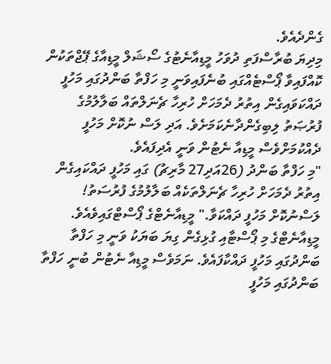ގެންދެއެވެ.
މިދިޔަ ބުރާސްފަތި ދުވަހު މީޑިއާނެޓުގެ ސޯޝަލް މީޑިއާގެ ޕޭޖްތަކުން ކޮއްފައިވާ ޕޯސްޓެއްގައި ބުނެފައިވަނީ މި ހަފްތާ ބަންދުގައި މަހުފީ ދައްކަވައިގެން އިތުރު ދެމަހަށް ހުރިހާ ޗެނަލްތައް ބަލާލުމުގެ ފުރުޞަތު ލިބިގެންދާނެކަމަށެވެ. އަދި ލަސް ނުކޮށް މަހުފީ ދެއްކުމަށްވެސް މީޑިއާ ނެޓުން ވަނީ އެދިފައެވެ.
"މި ހަފްތާ ބަންދު (26އަދި27 މާރިޗު) ގައި މަހުފީ ދައްކައިގެން އިތުރު ދެމަހަށް ހުރިހާ ޗެނަލްތަކެއް ބަލާލުމުގެ ފުރުސަތު! ލަސްނުކޮށް މަހުފީ ދައްކަވާ." މީޑިއާނެޓްގެ ޕޯސްޓްގައިވެއެވެ.
މީޑިއާނެޓްގެ މި ޕޯސްޓާއި ގުޅިގެން ގިޔަ ބަޔަކު ވަނީ މި ހަފްތާ ބަންދުގައި މަހުފީ ދައްކާފައެވެ. ނަމަވެސް މީޑިއާ ނެޓުން ބުނީ ހަފްތާ ބަންދުގައި މަހުފީ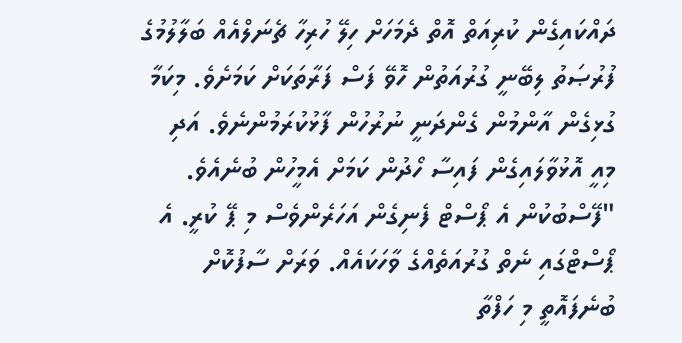ދައްކައިގެން ކުރިއަތް އޮތް ދެމަހަށް ހިލޭ ހުރިހާ ޗެނަލްއެއް ބަލާލުމުގެ ފުރުޞަތު ލިބޭނީ ގުރުއަތުން ހޮވޭ ފަސް ފަރާތަކަށް ކަމަށެވެ. މިކަމާ ގުޅިގެން އާންމުން ގެންދަނީ ނުރުހުން ފާޅުކުރަމުންނެވެ. އަދި މިއީ އޮޅުވާލައިގެން ފައިސާ ހޯދުން ކަމަށް އެމީހުން ބުނެއެވެ.
"ފޭސްބުކުން އެ ޕޯސްޓް ފެނިގެން އަހަރެންވެސް މި ޕޭ ކުރީ. އެ ޕޯސްޓްގައި ނެތް ގުރުއަތެއްގެ ވާހަކައެއް. ވަރަށް ސާފުކޮށް ބުނެފައޮތީ މި ހަފްތާ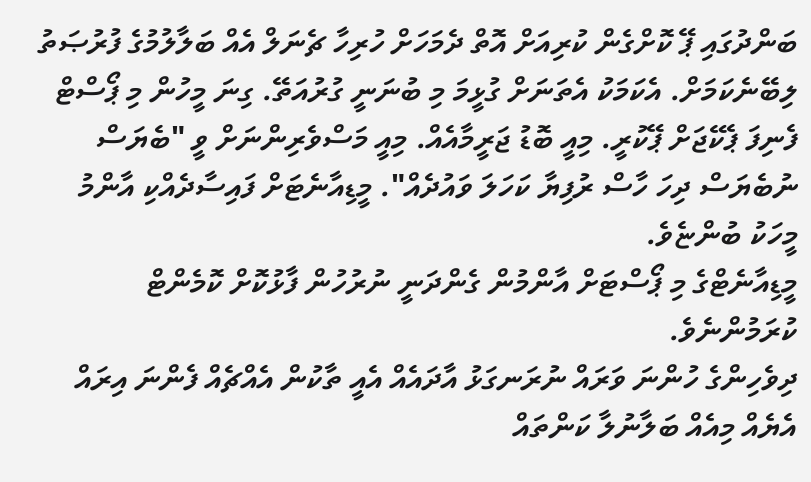ބަންދުގައި ޕޭ ކޮށްގެން ކުރިއަށް އޮތް ދެމަހަށް ހުރިހާ ޗެނަލް އެއް ބަލާލުމުގެ ފުރުޞަތު ލިބޭނެކަމަށް. އެކަމަކު އެތަނަށް ގުޅީމަ މި ބުނަނީ ގުރުއަތޭ. ގިނަ މީހުން މި ޕޯސްޓް ފެނިފަ ޕެކޭޖަށް ޕޭކުރީ. މިއީ ބޮޑު ޖަރީމާއެއް. މިއީ މަސްވެރިންނަށް ވީ "ބެޔަސް ނުބެޔަސް ދިހަ ހާސް ރުފިޔާ ކަހަލަ ވައުދެއް". މީޑިއާނެޓަށް ފައިސާދެއްކި އާންމު މީހަކު ބުންޏެވެ.
މީޑިއާނެޓްގެ މި ޕޯސްޓަށް އާންމުން ގެންދަނީ ނުރުހުން ފާޅުކޮށް ކޮމެންޓް ކުރަމުންނެވެ.
ދިވެހިންގެ ހުންނަ ވަރައް ނުރަނގަޅު އާދައެއް އެއީ ތާކުން އެއްޗެއް ފެންނަ އިރައް އެޔެއް މިއެއް ބަލާނުލާ ކަންތައް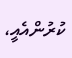ކުރުންއެއީ،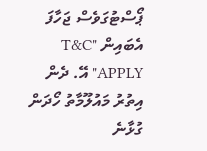ޕޯސްޓުގަވެސް ޖަހާފަ އެބައިން "T&C APPLY" އޭ. ދެން އިތުރު މައުލޫމާތު ހޯދަން ގުޅާނެ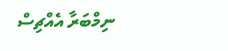ނިމްބަރާ އެއްޗިސް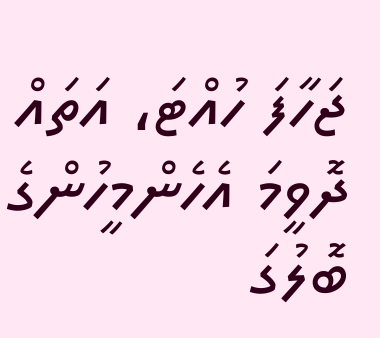ޖަހާފަ ހުއްޓަ، އަތައް ދޮވީމަ އެހެންމީހުންގެ ބޮލުގަ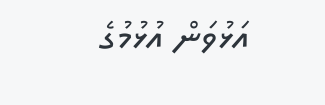އަޅުވަން އުޅުމުގެ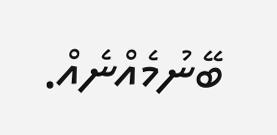ބޭނުމެއްނެއް.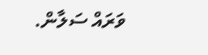ވަރައް ސަލާން.